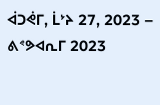ᐋᑐᕚᒥ, ᒫᔾᔨ 27, 2023 – ᕕᕝᕗᐊᕆᒥ 2023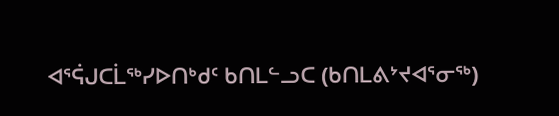ᐊᕐᕌᒍᑕᒫᖅᓯᐅᑎᒃᑯᑦ ᑲᑎᒪᓪᓗᑕ (ᑲᑎᒪᕕᔾᔪᐊᕐᓂᖅ)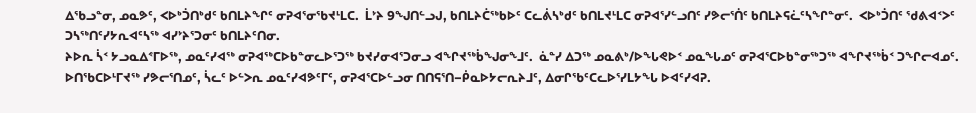ᐃᖃᓗᓐᓂ, ᓄᓇᕗᑦ, ᐸᐅᒃᑑᑎᒃᑯᑦ ᑲᑎᒪᔨᖏᑦ ᓂᕈᐊᕐᓂᖃᔪᒻᒪᑕ.  ᒫᔾᔨ 9ᖑᑎᓪᓗᒍ, ᑲᑎᒪᔨᑖᖅᑲᐅᑦ ᑕᓚᕖᓴᒃᑯᑦ ᑲᑎᒪᔪᒻᒪᑕ ᓂᕈᐊᕐᓯᓪᓗᑎᑦ ᓯᕗᓕᕐᑏᑦ ᑲᑎᒪᔨᕋᓛᑦᓴᖏᓐᓂᑦ.  ᐸᐅᒃᑑᑎᑦ ᖁᕕᐊᑉᐳᑦ ᑐᓴᖅᑎᑦᓯᔭᕆᐊᑦᓴᖅ ᐊᓯᔾᔨᕐᑐᓂᑦ ᑲᑎᒪᔨᑦᑎᓂ.
ᔨᐅᕆ ᓵᑉ ᔭᓗᓇᐃᕝᒥᐅᖅ, ᓄᓇᑦᓯᐊᖅ ᓂᕈᐊᖅᑕᐅᑲᓐᓂᓚᐅᕐᑐᖅ ᑲᔪᓯᓂᐊᕐᑐᓂᓗ ᐊᖏᔪᖅᑳᖑᓂᖕᒧᑦ.  ᓈᓐᓯ ᐃᑐᖅ ᓄᓇᕕᒃ/ᐅᖓᕙᐅᑉ ᓄᓇᖓᓄᑦ ᓂᕈᐊᕐᑕᐅᑲᓐᓂᕐᒃᑐᖅ ᐊᖏᔪᖅᑳᑉ ᑐᖏᓕᐊᓄᑦ.  ᐅᑎᖃᑕᐅᒻᒥᔪᖅ ᓯᕗᓕᕐᑎᓄᑦ, ᓵᓚᑦ ᐅᓪᐳᕆ ᓄᓇᑦᓯᐊᕗᑦᒥᑦ, ᓂᕈᐊᕐᑕᐅᓪᓗᓂ ᑎᑎᕋᕐᑎ−ᑮᓇᐅᔭᓕᕆᔨᒧᑦ, ᐃᓂᒋᖃᑦᑕᓚᐅᕐᓯᒪᔭᖓ ᐅᐊᑦᓯᐊᕈ.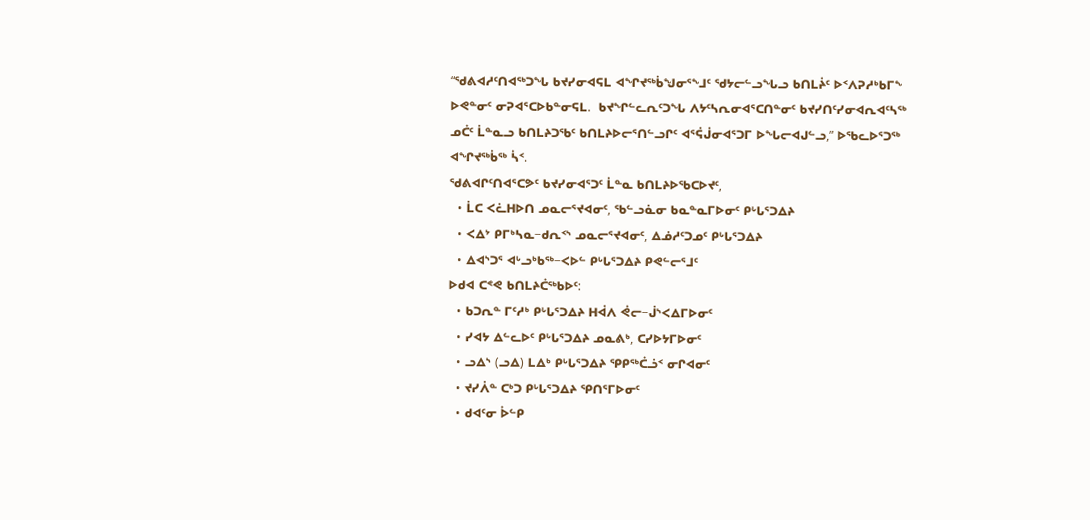“ᖁᕕᐊᓱᑦᑎᐊᖅᑐᖓ ᑲᔪᓯᓂᐊᕋᒪ ᐊᖏᔪᖅᑳᖑᓂᕐᖕᒧᑦ ᖁᔭᓕᓪᓗᖓᓗ ᑲᑎᒪᔩᑦ ᐅᑉᐱᕈᓱᒃᑲᒥᖕ ᐅᕙᓐᓂᑦ ᓂᕈᐊᕐᑕᐅᑲᓐᓂᕋᒪ.  ᑲᔪᖏᓪᓚᕆᑦᑐᖓ ᐱᔭᑦᓴᕆᓂᐊᕐᑕᑎᓐᓂᑦ ᑲᔪᓯᑎᑦᓯᓂᐊᕆᐊᑦᓴᖅ ᓄᑖᑦ ᒫᓐᓇᓗ ᑲᑎᒪᔨᑐᖃᑦ ᑲᑎᒪᔨᐅᓕᕐᑎᓪᓗᒋᑦ ᐊᕐᕌᒎᓂᐊᕐᑐᒥ ᐅᖓᓕᐊᒍᓪᓗ,” ᐅᖃᓚᐅᕐᑐᖅ ᐊᖏᔪᖅᑳᖅ ᓵᑉ.
ᖁᕕᐊᒋᑦᑎᐊᕐᑕᕗᑦ ᑲᔪᓯᓂᐊᕐᑐᑦ ᒫᓐᓇ ᑲᑎᒪᔨᐅᖃᑕᐅᔪᑦ,
  • ᒫᑕ ᐸᓛᕼᐅᑎ ᓄᓇᓕᕐᔪᐊᓂᑦ, ᖃᓪᓗᓈᓂ ᑲᓇᓐᓇᒥᐅᓂᑦ ᑭᒡᒐᕐᑐᐃᔨ
  • ᐸᐃᔾ ᑭᒥᒃᓴᓇ−ᑯᕆᑉᔅ ᓄᓇᓕᕐᔪᐊᓂᑦ, ᐃᓅᓱᑦᑐᓄᑦ ᑭᒡᒐᕐᑐᐃᔨ
  • ᐃᐊᔅᑐᕐ ᐊᒡᓗᒃᑲᖅ−ᐸᐅᓪ ᑭᒡᒐᕐᑐᐃᔨ ᑭᕙᓪᓕᕐᒧᑦ
ᐅᑯᐊ ᑕᕝᕙ ᑲᑎᒪᔨᑖᖅᑲᐅᑦ:
  • ᑲᑐᕆᓐ ᒥᑦᓱᒃ ᑭᒡᒐᕐᑐᐃᔨ ᕼᐋᐱ ᕚᓕ−ᒎᔅᐸᐃᒥᐅᓂᑦ
  • ᓯᐊᔭ ᐃᓪᓚᐅᑦ ᑭᒡᒐᕐᑐᐃᔨ ᓄᓇᕕᒃ, ᑕᓯᐅᔭᒥᐅᓂᑦ
  • ᓗᐃᔅ (ᓗᐃ) ᒪᐃᒃ ᑭᒡᒐᕐᑐᐃᔨ ᕿᑭᖅᑖᓘᑉ ᓂᒋᐊᓂᑦ
  • ᔪᓯᐲᓐ ᑕᒃᑐ ᑭᒡᒐᕐᑐᐃᔨ ᕿᑎᕐᒥᐅᓂᑦ
  • ᑯᐊᑦᓂ ᐆᓪᑭ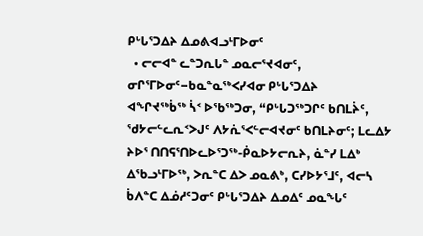ᑭᒡᒐᕐᑐᐃᔨ ᐃᓄᕕᐊᓗᒻᒥᐅᓂᑦ
  • ᓕᓕᐊᓐ ᓚᓐᑐᕆᒐᓐ ᓄᓇᓕᕐᔪᐊᓂᑦ, ᓂᒋᕐᒥᐅᓂᑦ−ᑲᓇᓐᓇᖅᐸᓯᐊᓂ ᑭᒡᒐᕐᑐᐃᔨ
ᐊᖏᔪᖅᑳᖅ ᓵᑉ ᐅᖃᖅᑐᓂ, “ᑭᒡᒐᑐᖅᑐᒋᑦ ᑲᑎᒪᔩᑦ, ᖁᔭᓕᓪᓚᕆᑉᐳᒍᑦ ᐱᔭᕇᕐᐸᓪᓕᐊᔪᓂᑦ ᑲᑎᒪᔨᓂᑦ; ᒪᓚᐃᔭ ᔨᐅᕐ ᑎᑎᕋᕐᑎᐅᓚᐅᕐᑐᖅ-ᑮᓇᐅᔭᓕᕆᔨ, ᓈᓐᓯ ᒪᐃᒃ ᐃᖃᓗᒻᒥᐅᖅ, ᐳᕆᓐᑕ ᐃᐳ ᓄᓇᕕᒃ, ᑕᓯᐅᔭᕐᒧᑦ, ᐊᓕᓴ ᑳᐱᓐᑕ ᐃᓅᓱᑦᑐᓂᑦ ᑭᒡᒐᕐᑐᐃᔨ ᐃᓄᐃᑦ ᓄᓇᖓᑦ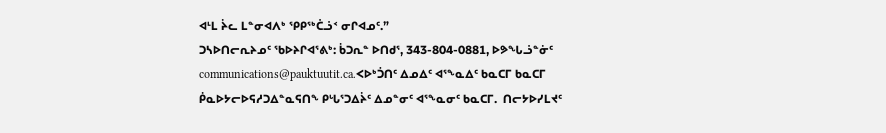ᐊᒻᒪ ᔩᓚ ᒪᓐᓂᐊᐱᒃ ᕿᑭᖅᑖᓘᑉ ᓂᒋᐊᓄᑦ.”
ᑐᓴᐅᑎᓕᕆᔨᓄᑦ ᖃᐅᔨᒋᐊᕐᕕᒃ: ᑳᑐᕆᓐ ᐅᑎᑯᕐ, 343-804-0881, ᐅᕗᖓᓘᓐᓃᑦ communications@pauktuutit.ca.ᐸᐅᒃᑑᑎᑦ ᐃᓄᐃᑦ ᐊᕐᖕᓇᐃᑦ ᑲᓇᑕᒥ ᑲᓇᑕᒥ ᑮᓇᐅᔭᓕᐅᕋᓱᑐᐃᓐᓇᕋᑎᖕ ᑭᒡᒐᕐᑐᐃᔩᑦ ᐃᓄᓐᓂᑦ ᐊᕐᖕᓇᓂᑦ ᑲᓇᑕᒥ.  ᑎᓕᔭᐅᓯᒪᔪᑦ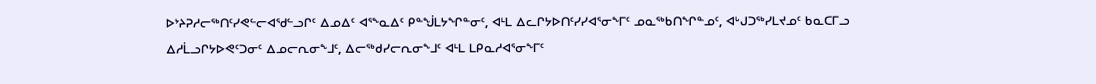ᐅᔾᔨᕈᓱᓕᖅᑎᑦᓯᕙᓪᓕᐊᖁᓪᓗᒋᑦ ᐃᓄᐃᑦ ᐊᕐᖕᓇᐃᑦ ᑭᓐᖒᒪᔭᖏᓐᓂᑦ, ᐊᒻᒪ ᐃᓚᒋᔭᐅᑎᑦᓯᓯᐊᕐᓂᖕᒥᑦ ᓄᓇᖅᑲᑎᖏᓐᓄᑦ, ᐊᒡᒍᑐᖅᓯᒪᔪᓄᑦ ᑲᓇᑕᒥᓗ ᐃᓱᒫᓗᒋᔭᐅᕙᑦᑐᓂᑦ ᐃᓄᓕᕆᓂᖕᒧᑦ, ᐃᓕᖅᑯᓯᓕᕆᓂᖕᒧᑦ ᐊᒻᒪ ᒪᑭᓇᓱᐊᕐᓂᖕᒥᑦ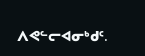ᐱᕙᓪᓕᐊᓂᒃᑯᑦ.